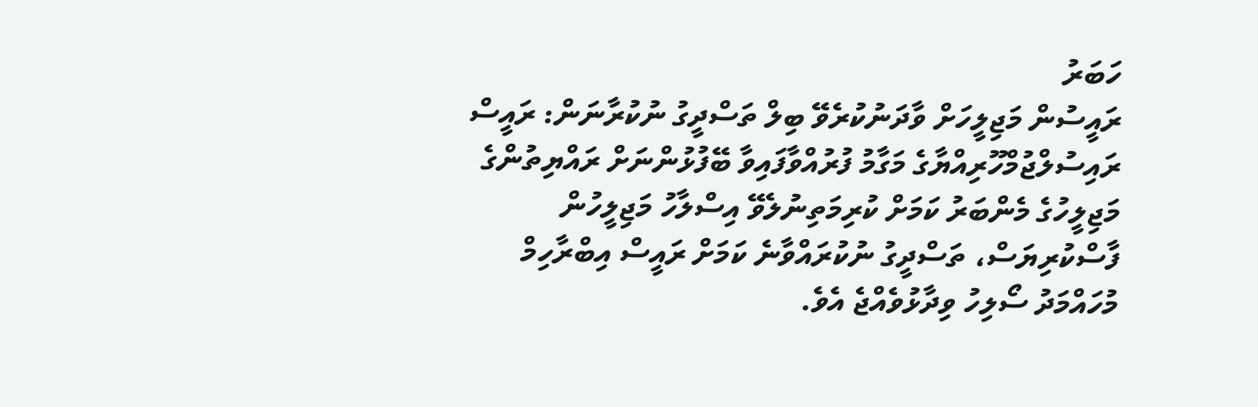ހަބަރު
ރައީސުން މަޖިލީހަށް ވާދަނުކުރެވޭ ބިލް ތަސްދީގު ނުކުރާނަން: ރައީސް
ރައިސުލްޖުމްހޫރިއްޔާގެ މަގާމު ފުރުއްވާފައިވާ ބޭފުޅުންނަށް ރައްޔިތުންގެ މަޖިލީހުގެ މެންބަރު ކަމަށް ކުރިމަތިނުލެވޭ އިސްލާހު މަޖިލީހުން ފާސްކުރިޔަސް، ތަސްދީގު ނުކުރައްވާނެ ކަމަށް ރައީސް އިބްރާހިމް މުހައްމަދު ސޯލިހު ވިދާޅުވެއްޖެ އެވެ.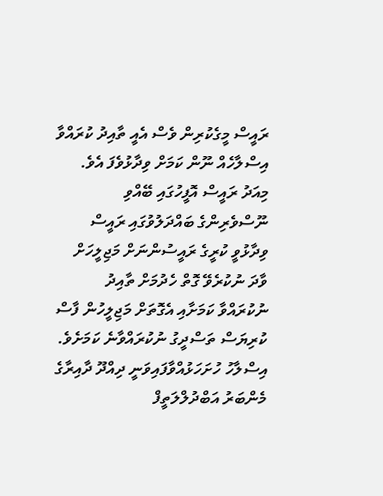ރައީސް މީގެކުރިން ވެސް އެއީ ތާއިދު ކުރައްވާ އިސްލާހެއް ނޫން ކަމަށް ވިދާޅުވެފަ އެވެ. މިއަދު ރައީސް އޮފީހުގައި ބޭއްވި ނޫސްވެރިންގެ ބައްދަލުވުގައި ރައީސް ވިދާޅުވީ ކުރީގެ ރައީސުންނަށް މަޖިލީހަށް ވާދަ ނުކުރެވޭ ގޮތް ހެދުމަށް ތާއިދު ނުކުރައްވާ ކަމަށާއި އެގޮތަށް މަޖިލީހުން ފާސް ކުރިޔަސް ތަސްދީގު ނުކުރައްވާނެ ކަމަށެވެ.
އިސްލާހު ހުށަހަޅުއްވާފައިވަނީ ދިއްދޫ ދާއިރާގެ މެންބަރު އަބްދުލްލަތީފް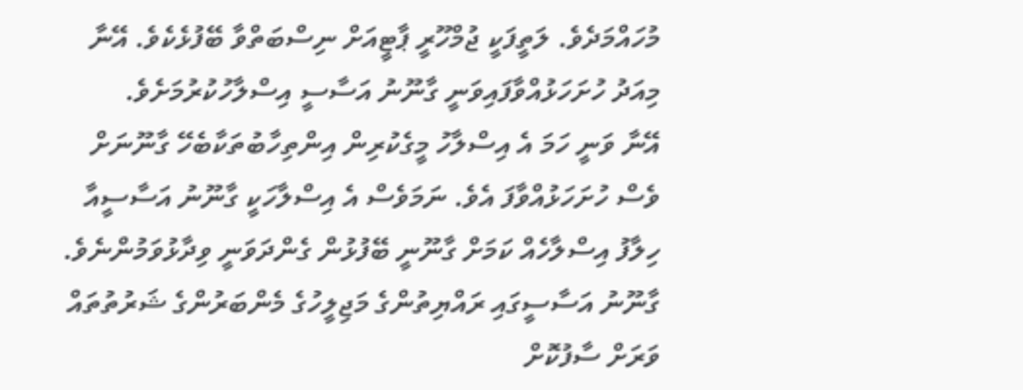މުހައްމަދެވެ. ލަތީފަކީ ޖުމްހޫރީ ޕާޓީއަށް ނިސްބަތްވާ ބޭފުޅެކެވެ. އޭނާ މިއަދު ހުށަހަޅުއްވާފައިވަނީ ގާނޫނު އަސާސީ އިސްލާހުކުރުމަށެވެ.
އޭނާ ވަނީ ހަމަ އެ އިސްލާހު މީގެކުރިން އިންތިހާބުތަކާބެހޭ ގާނޫނަށް ވެސް ހުށަހަޅުއްވާފަ އެވެ. ނަމަވެސް އެ އިސްލާހަކީ ގާނޫނު އަސާސީއާ ހިލާފު އިސްލާހެއް ކަމަށް ގާނޫނީ ބޭފުޅުން ގެންދަވަނީ ވިދާޅުވަމުންނެވެ.
ގާނޫނު އަސާސީގައި ރައްޔިތުންގެ މަޖިލީހުގެ މެންބަރުންގެ ޝަރުތުތައް ވަރަށް ސާފުކޮށް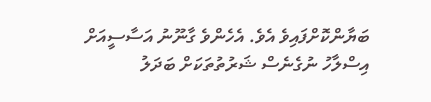ބަޔާންކޮށްފައިވެ އެވެ. އެހެންވެ ގާނޫނު އަސާސީއަށް އިސްލާހު ނުގެނެސް ޝަރުތުތަކަށް ބަދަލު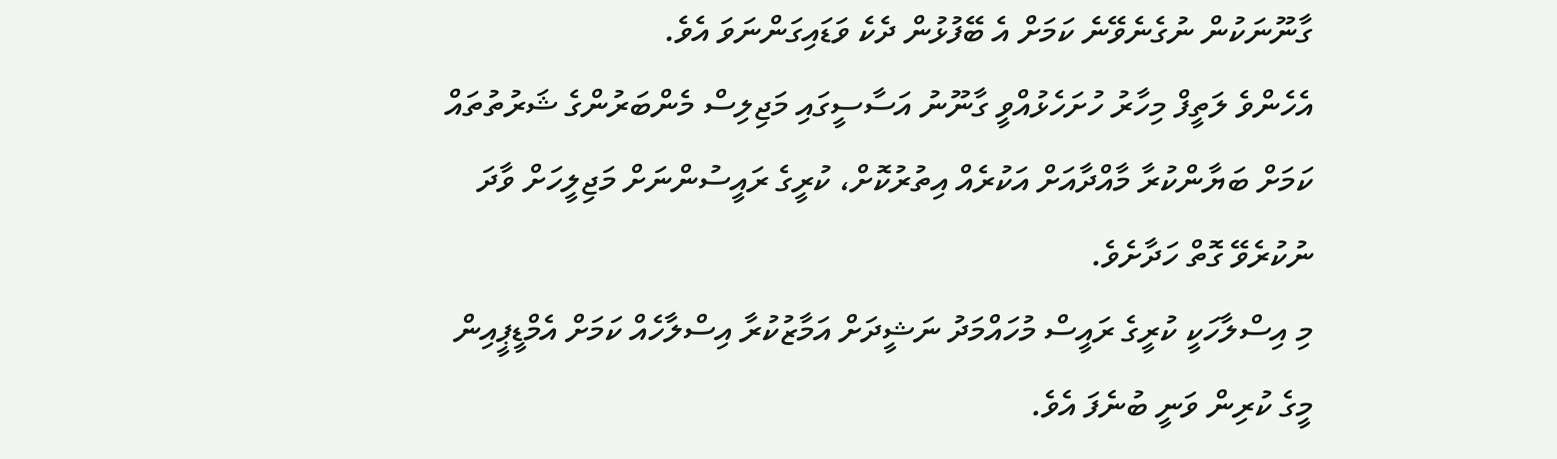ގާނޫނަކުން ނުގެނެވޭނެ ކަމަށް އެ ބޭފުޅުން ދެކެ ވަޑައިގަންނަވަ އެވެ.
އެހެންވެ ލަތީފް މިހާރު ހުށަހެޅުއްވީ ގާނޫނު އަސާސީގައި މަޖިލިސް މެންބަރުންގެ ޝަރުތުތައް ކަމަށް ބަޔާންކުރާ މާއްދާއަށް އަކުރެއް އިތުރުކޮށް، ކުރީގެ ރައީސުންނަށް މަޖިލީހަށް ވާދަ ނުކުރެވޭ ގޮތް ހަދާށެވެ.
މި އިސްލާހަކީ ކުރީގެ ރައީސް މުހައްމަދު ނަޝީދަށް އަމާޒުކުރާ އިސްލާހެއް ކަމަށް އެމްޑީޕީއިން މީގެ ކުރިން ވަނީ ބުނެފަ އެވެ.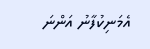އެމަނިކުފާނު އަންނަ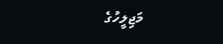މަޖިލީހުގެ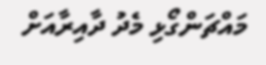މައްޗަންގޯޅި މެދު ދާއިރާއަށް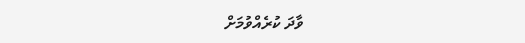ވާދަ ކުރެއްވުމަށް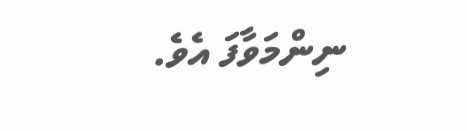ނިންމަވާފަ އެވެ.